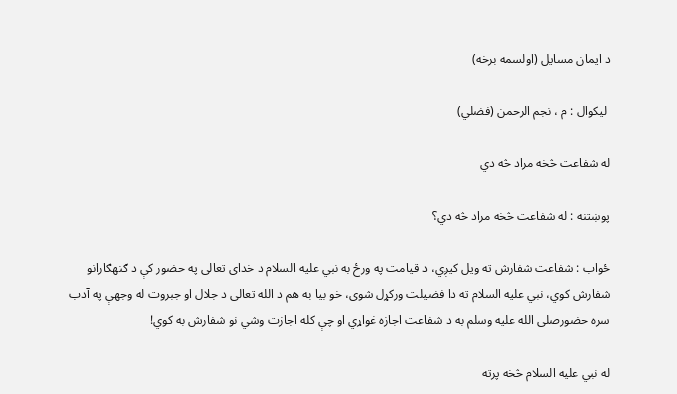د ایمان مسایل (اولسمه برخه)

 لیکوال : م ، نجم الرحمن (فضلي)

له شفاعت څخه مراد څه دي

پوښتنه : له شفاعت څخه مراد څه دي؟

ځواب : شفاعت شفارش ته ويل کيږي، د قيامت په ورځ به نبي علیه السلام د خدای تعالی په حضور کې د ګنهګارانو شفارش کوي، نبي علیه السلام ته دا فضيلت ورکړل شوی، خو بيا به هم د الله تعالی د جلال او جبروت له وجهې په آدب سره حضورصلی الله علیه وسلم به د شفاعت اجازه غواړي او چې کله اجازت وشي نو شفارش به کوي!

له نبي علیه السلام څخه پرته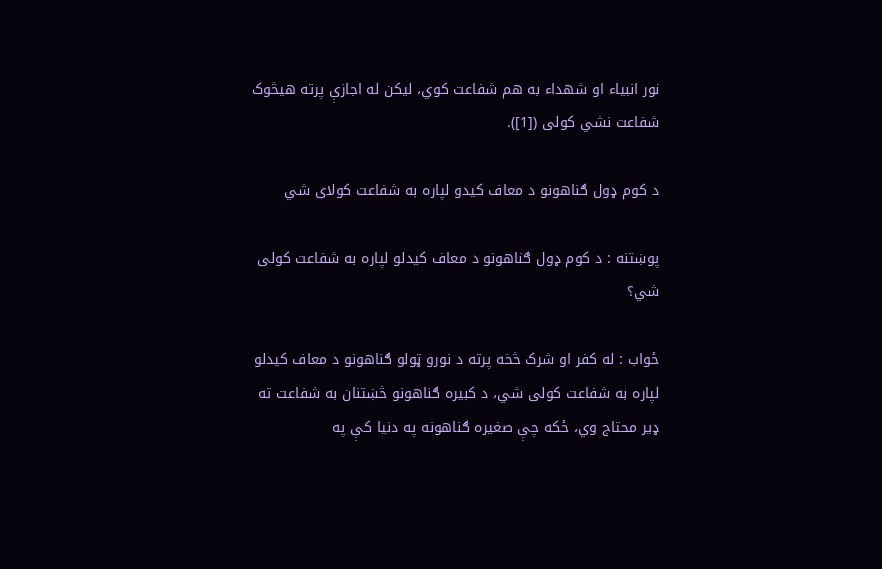نور انبياء او شهداء به هم شفاعت کوي، ليکن له اجازې پرته هيڅوک شفاعت نشي کولی ([1]).

د کوم ډول ګناهونو د معاف کيدو لپاره به شفاعت کولای شي

پوښتنه : د کوم ډول ګناهونو د معاف کيدلو لپاره به شفاعت کولی شي؟

ځواب : له کفر او شرک څخه پرته د نورو ټولو ګناهونو د معاف کيدلو لپاره به شفاعت کولی شي، د کبيره ګناهونو څښتنان به شفاعت ته ډير محتاج وي، ځکه چې صغيره ګناهونه په دنيا کې په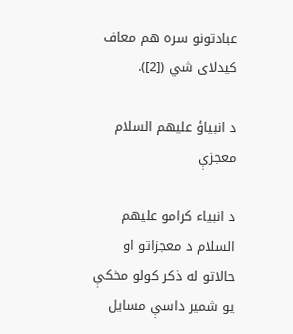عبادتونو سره هم معاف کيدلای شي ([2]).

د انبياؤ علیهم السلام معجزې

د انبياء کرامو عليهم السلام د معجزاتو او حالاتو له ذکر کولو مخکې يو شمير داسې مسايل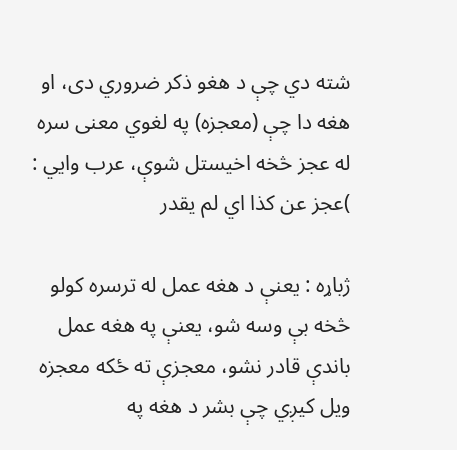شته دي چې د هغو ذکر ضروري دى، او هغه دا چې (معجزه) په لغوي معنى سره له عجز څخه اخيستل شوې، عرب وايي : )عجز عن کذا اي لم يقدر

ژباړه : يعنې د هغه عمل له ترسره کولو څخه بې وسه شو، يعنې په هغه عمل باندې قادر نشو، معجزې ته ځکه معجزه ويل کيږي چې بشر د هغه په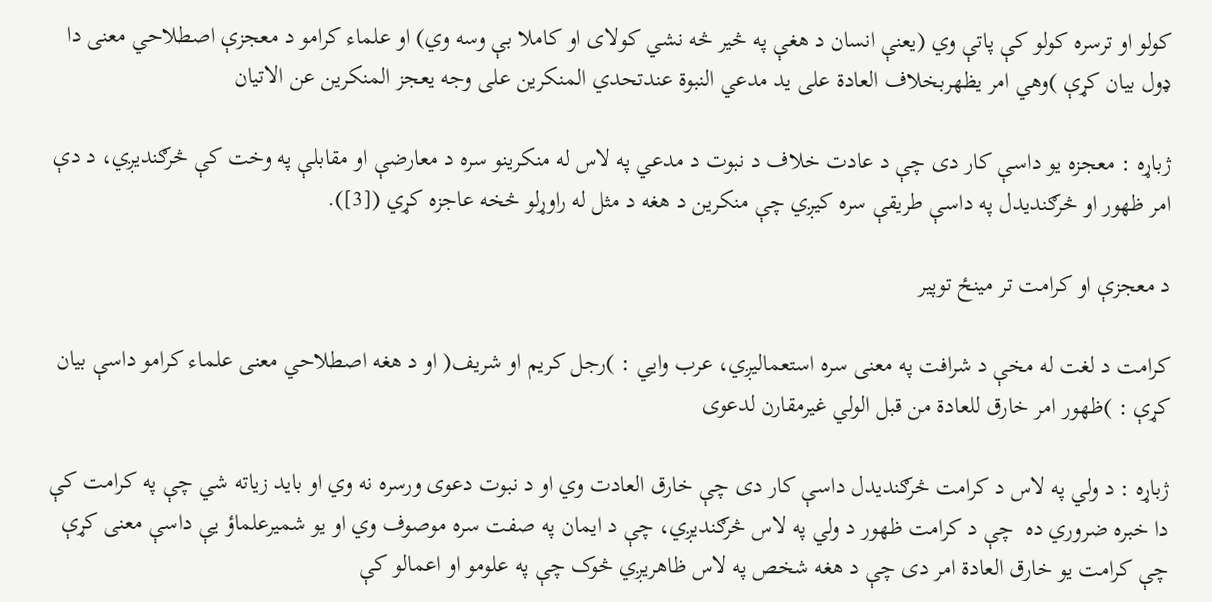کولو او ترسره کولو کې پاتې وي (يعنې انسان د هغې په څير څه نشي کولای او کاملا بې وسه وي) او علماء کرامو د معجزې اصطلاحي معنى دا ډول بيان کړې )وهي امر يظهربخلاف العادة على يد مدعي النبوة عندتحدي المنکرين على وجه يعجز المنکرين عن الاتيان

ژباړه : معجزه يو داسې کار دى چې د عادت خلاف د نبوت د مدعي په لاس له منکرينو سره د معارضې او مقابلې په وخت کې څرګنديږي، د دې امر ظهور او څرګنديدل په داسې طريقې سره کيږي چې منکرين د هغه د مثل له راوړلو څخه عاجزه کړي ([3]).

د معجزې او کرامت تر مينځ توپير

کرامت د لغت له مخې د شرافت په معنى سره استعماليږي، عرب وايي : )رجل کريم او شريف( او د هغه اصطلاحي معنى علماء کرامو داسې بيان کړې : )ظهور امر خارق للعادة من قبل الولي غيرمقارن لدعوى

ژباړه : د ولي په لاس د کرامت څرګنديدل داسې کار دى چې خارق العادت وي او د نبوت دعوى ورسره نه وي او بايد زياته شي چې په کرامت کې دا خبره ضروري ده  چې د کرامت ظهور د ولي په لاس څرګنديږي، چې د ايمان په صفت سره موصوف وي او يو شميرعلماؤ يې داسې معنى کړې چې کرامت يو خارق العادة امر دى چې د هغه شخص په لاس ظاهريږي څوک چې په علومو او اعمالو کې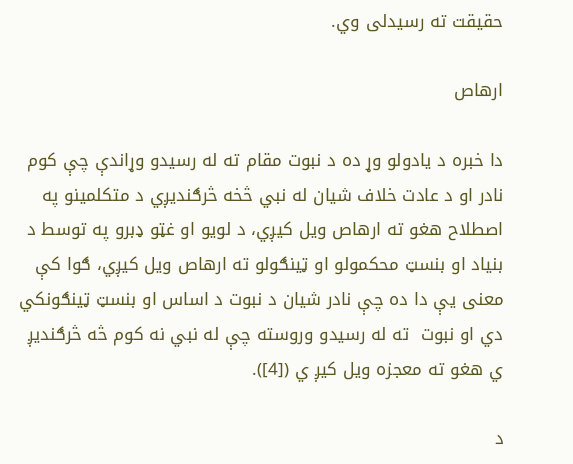حقيقت ته رسيدلى وي.

ارهاص

دا خبره د يادولو وړ ده د نبوت مقام ته له رسيدو وړاندې چې کوم نادر او د عادت خلاف شيان له نبي څخه څرګنديږي د متکلمينو په اصطلاح هغو ته ارهاص ويل کيږي، د لويو او غټو ډبرو په توسط د بنياد او بنسټ محکمولو او ټينګولو ته ارهاص ويل کيږي، ګوا کې معنى يې دا ده چې نادر شيان د نبوت د اساس او بنسټ ټينګونکي دي او نبوت  ته له رسيدو وروسته چې له نبي نه کوم څه څرګنديږ ي هغو ته معجزه ويل کيږ ي ([4]).

د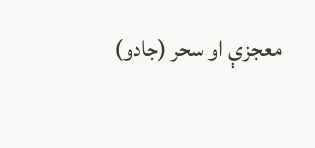معجزې او سحر (جادو)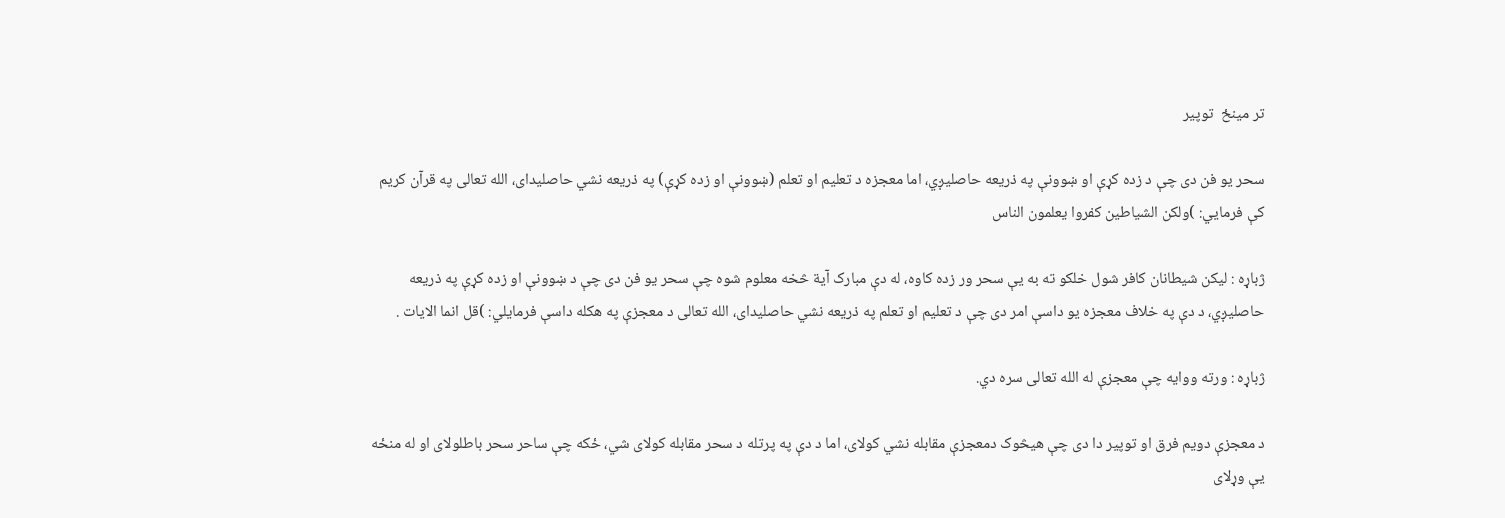تر مينځ  توپير

سحر يو فن دى چې د زده کړې او ښوونې په ذريعه حاصليږي، اما معجزه د تعليم او تعلم (ښوونې او زده کړې) په ذريعه نشي حاصليداى، الله تعالى په قرآن کريم کې فرمايي: )ولکن الشياطين کفروا يعلمون الناس

ژباړه : ليکن شيطانان کافر شول خلکو ته به يې سحر ور زده کاوه، له دې مبارک آية څخه معلوم شوه چې سحر يو فن دى چې د ښوونې او زده کړې په ذريعه حاصليږي، د دې په خلاف معجزه يو داسې امر دى چې د تعليم او تعلم په ذريعه نشي حاصليداى، الله تعالى د معجزې په هکله داسې فرمايلي: )قل انما الايات .

ژباړه : ورته ووايه چې معجزې له الله تعالى سره دي.

د معجزې دويم فرق او توپير دا دى چې هيڅوک دمعجزې مقابله نشي کولاى، اما د دې په پرتله د سحر مقابله کولاى شي، ځکه چې ساحر سحر باطلولای او له منځه يې وړلاى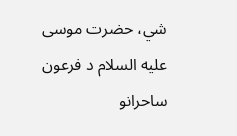شي، حضرت موسى علیه السلام د فرعون ساحرانو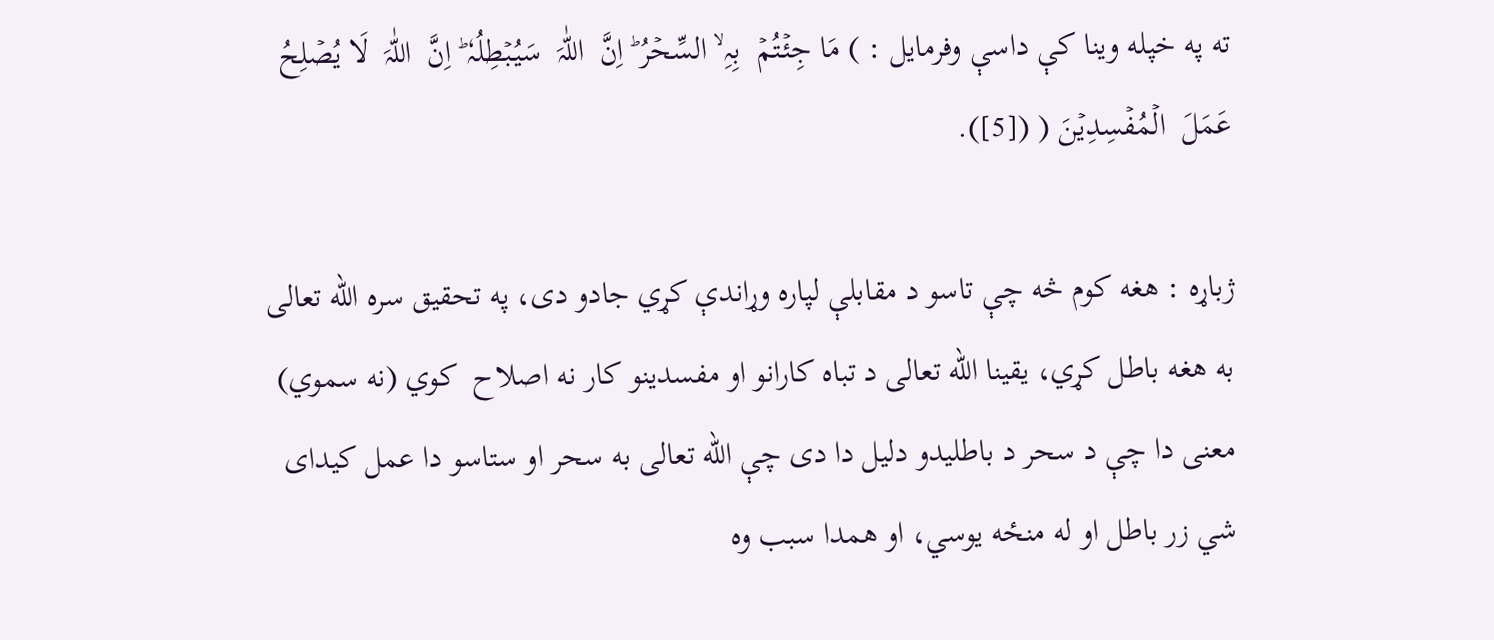ته په خپله وينا کې داسې وفرمايل : ) مَا جِئۡتُمۡ  بِہِ ۙ السِّحۡرُ ؕ اِنَّ  اللّٰہَ  سَیُبۡطِلُہٗ ؕ اِنَّ  اللّٰہَ  لَا یُصۡلِحُ  عَمَلَ  الۡمُفۡسِدِیۡنَ ( ([5]).

ژباړه : هغه کوم څه چې تاسو د مقابلې لپاره وړاندې کړي جادو دى، په تحقيق سره الله تعالى به هغه باطل کړي، يقينا الله تعالى د تباه کارانو او مفسدينو کار نه اصلاح  کوي (نه سموي) معنى دا چې د سحر د باطليدو دليل دا دى چې الله تعالى به سحر او ستاسو دا عمل کيداى شي زر باطل او له منځه يوسي، او همدا سبب وه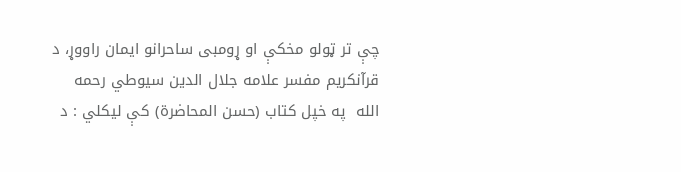چې تر ټولو مخکې او ړومبى ساحرانو ايمان راووړ، د قرآنکريم مفسر علامه جلال الدين سيوطي رحمه الله  په خپل کتاب (حسن المحاضرة) کې ليکلي : د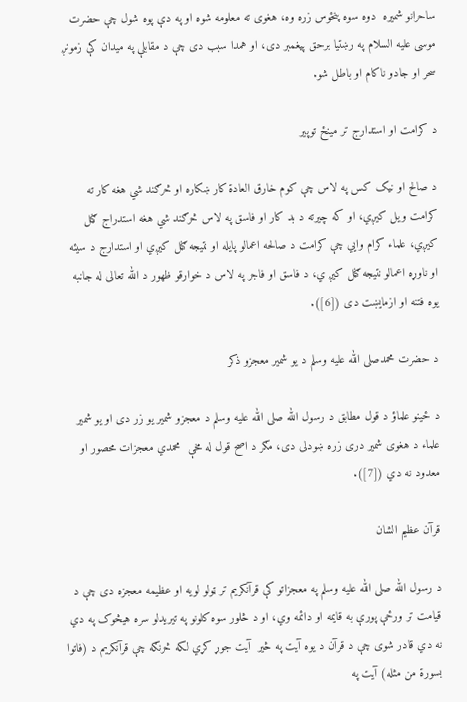ساحرانو شميره  دوه سوه پنځوس زره وه، هغوی ته معلومه شوه او په دې پوه شول چې حضرت موسى علیه السلام په رښتيا برحق پيغمبر دى، او همدا سبب دى چې د مقابلې په ميدان کې زمونږ  سحر او جادو ناکام او باطل شو.

د کرامت او استدارج تر مينځ توپير

د صالح او نيک کس په لاس چې کوم خارق العادة کار ښکاره او څرګند شي هغه کار ته کرامت ويل کيږي، او که چيرته د بد کار او فاسق په لاس څرګند شي هغه استدراج ګڼل کيږي، علماء کرام وايي چې کرامت د صالحه اعمالو پايله او نتيجه ګڼل کيږي او استدارج د سيئه او ناوړه اعمالو نتيجه ګڼل کيږ ي، د فاسق او فاجر په لاس د خوارقو ظهور د الله تعالى له جانبه يوه فتنه او ازمايښت دى ([6]).

د حضرت محمدصلی الله علیه وسلم د يو شمير معجزو ذکر

د ځينو علماؤ د قول مطابق د رسول الله صلی الله علیه وسلم د معجزو شمير يو زر دی او يو شمير علماء د هغوی شمير درى زره ښودلى دى، مګر د اصح قول له مخې  محمدي معجزات محصور او معدود نه دي ([7]).

قرآن عظيم الشان

د رسول الله صلی الله علیه وسلم په معجزاتو کې قرآنکريم تر ټولو لويه او عظيمه معجزه دی چې د قيامت تر ورځې پورې به قايمه او دائمه وي، او د څلور سوه کلونو په تيريدلو سره هيڅوک په دي نه دي قادر شوى چې د قرآن د يوه آيت په څير  آيت جوړ کړي لکه څرنګه چې قرآنکريم د (فاتوا بسورة من مثله) آيت په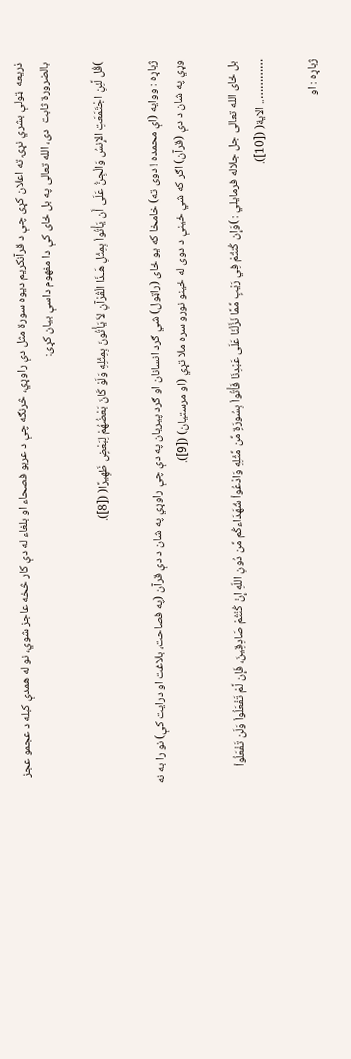ذريعه  ټولې بشري نړۍ ته اعلان کړى چې د قرآنکريم ديوه سورة مثل دې راوړي، څرنګه چې د عربو فصحاء او بلغاء له دې کار څخه عاجز شوي، نو له همدې کبله د عجمو عجز بالضرورة ثابت  دى، الله تعالى په بل ځاى کې دا مفهوم داسې بيان کړى:

)قُل لَّئِنِ اجْتَمَعَتِ الإِنسُ وَالْجِنُّ عَلَى أَن يَأْتُواْ بِمِثْلِ هَـذَا الْقُرْآنِ لاَ يَأْتُونَ بِمِثْلِهِ وَلَوْ كَانَ بَعْضُهُمْ لِبَعْضٍ ظَهِيرًا( ([8]).

ژباړه : ووايه (اې محمده ! دوی ته) خامخا که يو ځای (راټول) شي ګرد انسانان او ګرد پيريان په دې چې راوړي په شان د دې قرآن (په فصاحت، بلاغت او درايت کې) نو را به نه وړي په شان د دې (قرآن) اګر که شي ځينې د دوی له ځينو نورو سره ملا تړي (او مرستيان) ([9]).

بل ځای الله تعالى جل جلاله فرمايلي : )وَإِن كُنتُمْ فِي رَيْبٍ مِّمَّا نَزَّلْنَا عَلَى عَبْدِنَا فَأْتُواْ بِسُورَةٍ مِّن مِّثْلِهِ وَادْعُواْ شُهَدَاءكُم مِّن دُونِ اللّهِ إِنْ كُنْتُمْ صَادِقِينَ، فَإِن لَّمْ تَفْعَلُواْ وَلَن تَفْعَلُواْ  ………….. الاية( ([10]).

ژباړه : او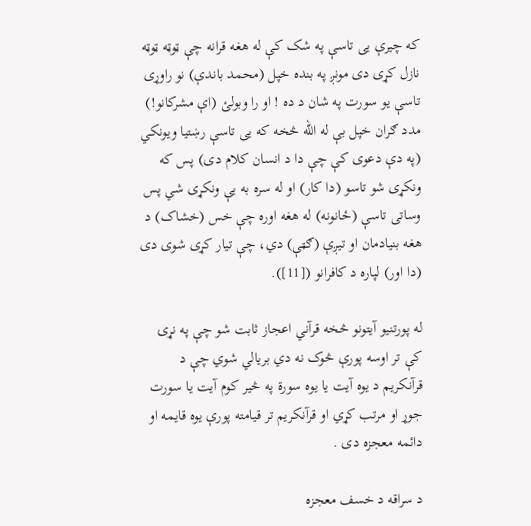که چيرې يی تاسې په شک کې له هغه قرانه چې ټوټه ټوټه نازل کړی دی مونږ په بنده خپل (محمد باندې) نو راوړی تاسې يو سورت په شان د ده ! او را وبولئ (اې مشرکانو!) مدد ګران خپل بې له الله څخه که يی تاسې رښتيا ويونکي (په دې دعوی کې چې دا د انسان کلام دی) پس که ونکړی شو تاسو (دا کار) او له سره به يې ونکړی شي پس وساتی تاسې (ځانونه) له هغه اوره چې خس (خشاک) د هغه بنيادمان او تيږې (ګټې) دي، چې تيار کړی شوی دی (دا اور) لپاره د کافرانو ([11]).

له پورتنيو آيتونو څخه قرآني اعجاز ثابت شو چې په نړۍ کې تر اوسه پورې څوک نه دي بريالي شوي چې د قرآنکريم د يوه آيت يا يوه سورة په څير کوم آيت يا سورت جوړ او مرتب کړي او قرآنکريم تر قيامته پورې يوه قايمه او دائمه معجزه دی .

د سراقه د خسف معجزه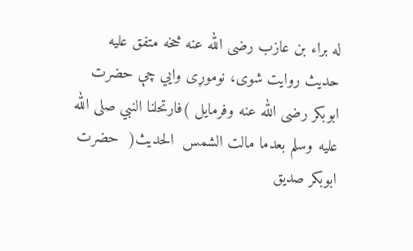له براء بن عازب رضی الله عنه څخه متفق عليه حديث روايت شوى، نوموړى وايي چې حضرت ابوبکر رضی الله عنه وفرمايل )فارتحلنا النبي صلى الله عليه وسلم بعدما مالت الشمس  الحديث(  حضرت ابوبکر صديق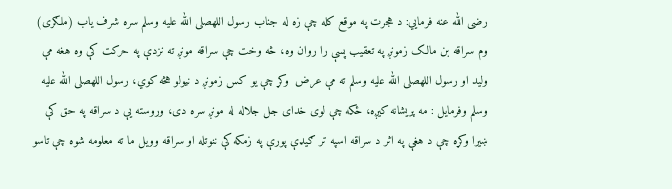رضی الله عنه فرمايي: د هجرت په موقع کله چې زه له جناب رسول اللهصلی الله علیه وسلم سره شرف ياب (ملګرى) وم سراقه بن مالک زمونږ په تعقيب پسې را روان وه، څه وخت چې سراقه مونږ ته نزدې په حرکت کې وه هغه مې وليد او رسول اللهصلی الله علیه وسلم ته مې عرض  وکړ چې يو کس زمونږ د نيولو هڅه کوي، رسول اللهصلی الله علیه وسلم وفرمايل : مه پريشانه کيږه، ځکه چې لوى خداى جل جلاله له مونږ سره دى، وروسته يې د سراقه په حق کې ښيرا وکړه چې د هغې په اثر د سراقه اسپه تر ګيډې پورې په زمکه کې ننوتله او سراقه وويل ما ته معلومه شوه چې تاسو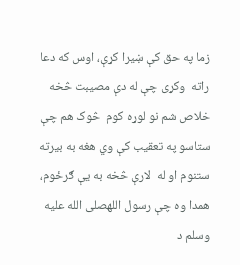زما په حق کې ښيرا کړې، اوس که دعا راته  وکړى چې له دې مصيبت څخه  خلاص شم نو لوړه کوم  څوک هم چې ستاسو په تعقيب کې وي هغه به بيرته ستنوم او له  لارې څخه به يې ګرځوم، همدا وه چې رسول اللهصلی الله علیه وسلم د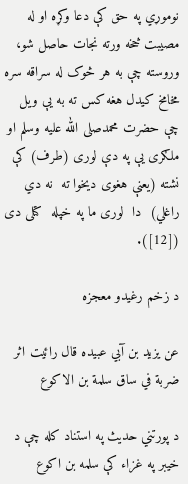نوموړي په حق کې دعا وکړه او له مصيبت څخه ورته نجات حاصل شو، وروسته چې به هر څوک له سراقه سره مخامخ کيدل هغه کس ته به يې ويل چې حضرت محمدصلی الله علیه وسلم او ملګری يې په دې لوری (طرف) کې نشته (يعنې هغوى ديخوا ته  نه دي راغلي)  دا  لورى ما په خپله  کتلى دى ([12]).

د زخم رغيدو معجزه

عن يزيد بن آبي عبيده قال رائيت اثر ضربة في ساق سلمة بن الاکوع

د پورتني حديث په استناد کله چې د خيبر په غزاء کې سلمه بن اکوع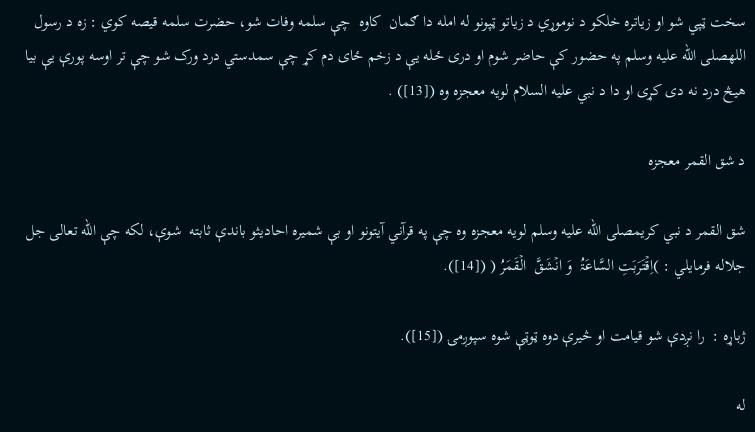سخت ټپي شو او زياتره خلکو د نوموړي د زياتو ټپونو له امله دا ګمان  کاوه  چې سلمه وفات شو، حضرت سلمه قيصه کوي : زه د رسول اللهصلی الله علیه وسلم په حضور کې حاضر شوم او درى ځله يې د زخم ځاى دم کړ چې سمدستي درد ورک شو چې تر اوسه پورې يې بيا هيڅ درد نه دى کړى او دا د نبي علیه السلام لويه معجزه وه ([13]) .

د شق القمر معجزه

شق القمر د نبي کريمصلی الله علیه وسلم لويه معجزه وه چې په قرآني آيتونو او بې شميره احاديثو باندې ثابته  شوې، لکه چې الله تعالى جل جلاله فرمايلي : )اِقۡتَرَبَتِ السَّاعَۃُ  وَ انۡشَقَّ  الۡقَمَرُ ( ([14]).

ژباړه :  را نږدې شو قيامت او څيرې دوه ټوټې شوه سپوږمۍ ([15]).

له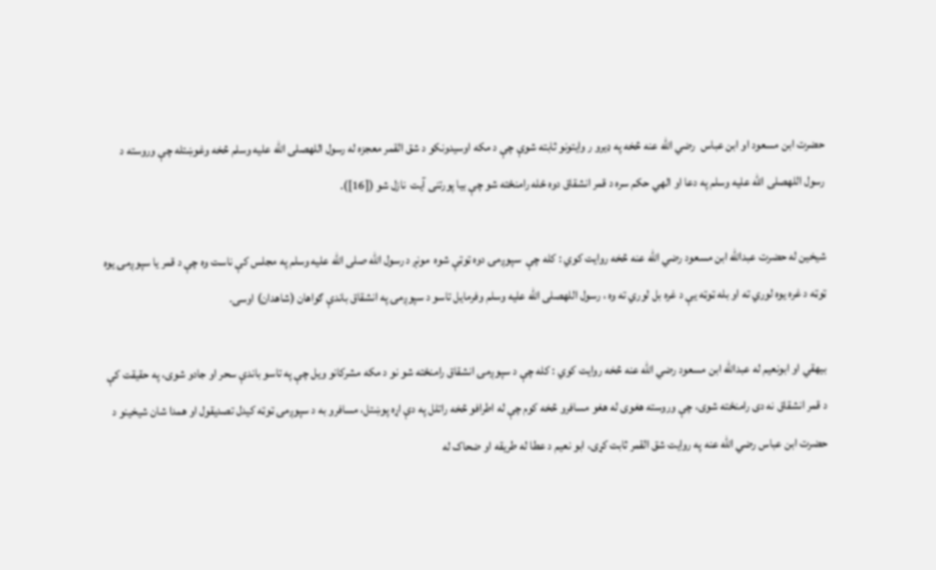حضرت ابن مسعود او ابن عباس  رضي الله عنه څخه په ډيرو ر وايتونو ثابته شوې چې د مکه اوسيدونکو د شق القمر معجزه له رسول اللهصلی الله علیه وسلم څخه وغوښتله چې وروسته د رسول اللهصلی الله علیه وسلم په دعا او الهي حکم سره د قمر انشقاق دوه ځله رامنځته شو چې بيا پورتنى آيت  نازل شو ([16]).

شيخين له حضرت عبدالله ابن مسعود رضي الله عنه څخه روايت کوي : کله چې  سپوږمۍ دوه ټوټې شوه  مونږ د رسول الله صلی الله علیه وسلم په مجلس کې ناست وه چې د قمر يا سپوږمۍ يوه  ټوټه د غره يوه لوري ته او بله ټوټه يې د غره بل لوري ته وه ، رسول اللهصلی الله علیه وسلم وفرمايل تاسو د سپوږمۍ په انشقاق باندې ګواهان (شاهدان) اوسى.

بيهقي او ابونعيم له عبدالله ابن مسعود رضي الله عنه څخه روايت کوي : کله چې د سپوږمۍ انشقاق رامنځته شو نو د مکه مشرکانو ويل چې په تاسو باندې سحر او جادو شوى، په حقيقت کې د قمر انشقاق نه دى رامنځته شوى، چې وروسته هغوى له هغو مسافرو څخه کوم چې له اطرافو څخه راتلل په دې اړه پوښتل، مسافرو به د سپوږمۍ ټوټه کيدل تصديقول او همدا شان شيخينو د حضرت ابن عباس رضي الله عنه په روايت شق القمر ثابت کړى، ابو نعيم د عطا له طريقه او ضحاک له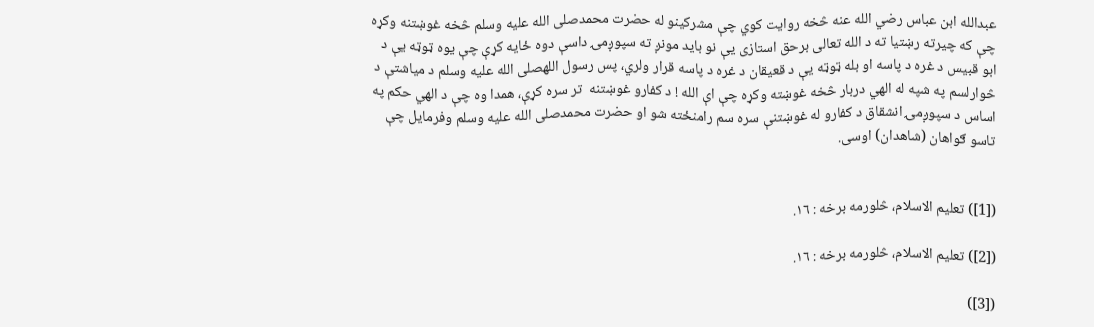عبدالله ابن عباس رضي الله عنه څخه روايت کوي چې مشرکينو له حضرت محمدصلی الله علیه وسلم څخه غوښتنه وکړه چې که چيرته رښتيا ته د الله تعالى برحق استازى يې نو بايد مونږ ته سپوږمۍ داسې دوه ځايه کړې چې يوه ټوټه يې د ابو قبيس د غره د پاسه او بله ټوټه يې د قعيقان د غره د پاسه قرار ولري، پس رسول اللهصلی الله علیه وسلم د مياشتې د څوارلسم په شپه له الهي دربار څخه غوښته وکړه چې اې الله ! د کفارو غوښتنه  تر سره کړې، همدا وه چې د الهي حکم په اساس د سپوږمۍ انشقاق د کفارو له غوښتنې سره سم رامنځته شو او حضرت محمدصلی الله علیه وسلم وفرمايل چې تاسو ګواهان (شاهدان) اوسى.


([1]) تعليم الاسلام، څلورمه برخه : ١٦.

([2]) تعليم الاسلام، څلورمه برخه : ١٦.

([3])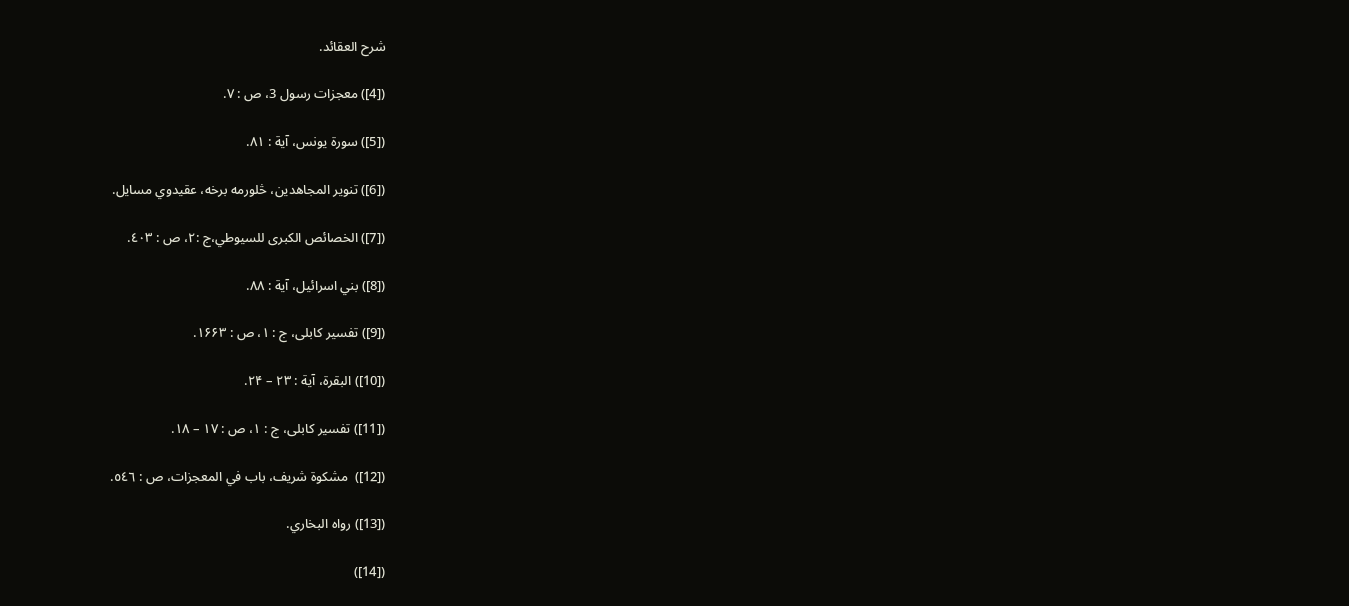شرح العقائد.

([4]) معجزات رسول 3، ص : ٧.

([5]) سورة يونس، آية : ٨١.

([6]) تنوير المجاهدين، څلورمه برخه، عقيدوي مسايل.

([7]) الخصائص الکبرى للسيوطي،ج :٢، ص : ٤٠٣.

([8]) بني اسرائيل، آية : ٨٨.

([9]) تفسير کابلی، ج : ۱، ص : ۱۶۶۳.

([10]) البقرة، آية : ۲۳ – ۲۴.

([11]) تفسير کابلی، ج : ۱، ص : ۱۷ – ۱۸.

([12])  مشکوة شريف، باب في المعجزات، ص : ٥٤٦.

([13]) رواه البخاري.

([14])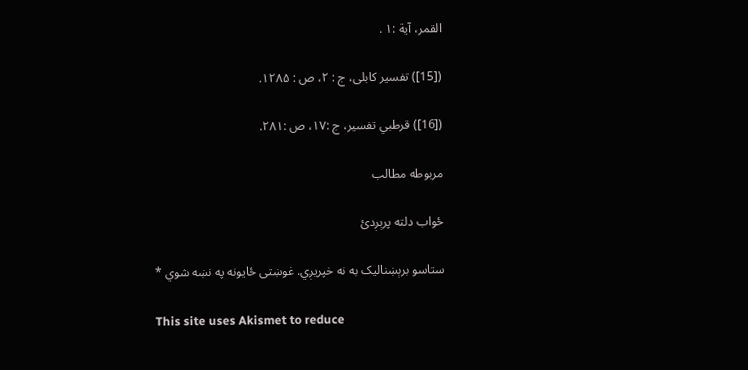القمر، آية :١ .

([15]) تفسير کابلی، ج : ۲، ص : ۱۲۸۵.

([16]) قرطبي تفسير، ج :١٧، ص :٢٨١.

مربوطه مطالب

ځواب دلته پرېږدئ

ستاسو برېښناليک به نه خپريږي. غوښتى ځایونه په نښه شوي *

This site uses Akismet to reduce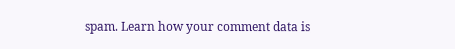spam. Learn how your comment data is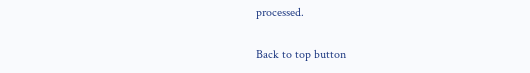processed.

Back to top button